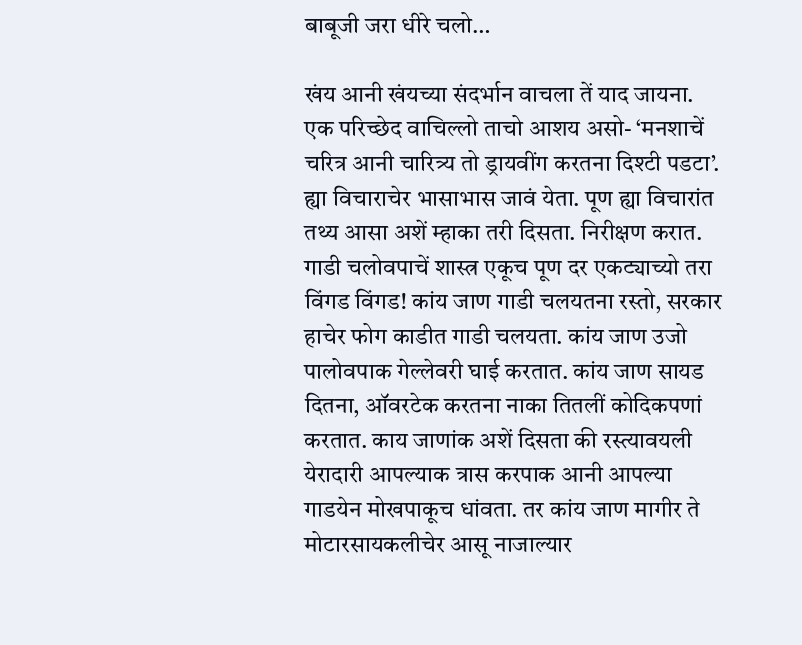बाबूजी जरा धीरे चलो…

खंय आनी खंयच्या संदर्भान वाचला तें याद जायना. एक परिच्छेद वाचिल्लो ताचो आशय असो- ‘मनशाचें चरित्र आनी चारित्र्य तो ड्रायवींग करतना दिश्टी पडटा’. ह्या विचाराचेर भासाभास जावं येता. पूण ह्या विचारांत तथ्य आसा अशें म्हाका तरी दिसता. निरीक्षण करात. गाडी चलोवपाचें शास्त्र एकूच पूण दर एकट्याच्यो तरा विंगड विंगड! कांय जाण गाडी चलयतना रस्तो, सरकार हाचेर फोग काडीत गाडी चलयता. कांय जाण उजो पालोवपाक गेल्लेवरी घाई करतात. कांय जाण सायड दितना, ऑवरटेक करतना नाका तितलीं कोदिकपणां करतात. काय जाणांक अशें दिसता की रस्त्यावयली येरादारी आपल्याक त्रास करपाक आनी आपल्या गाडयेन मोखपाकूच धांवता. तर कांय जाण मागीर ते मोटारसायकलीचेर आसू नाजाल्यार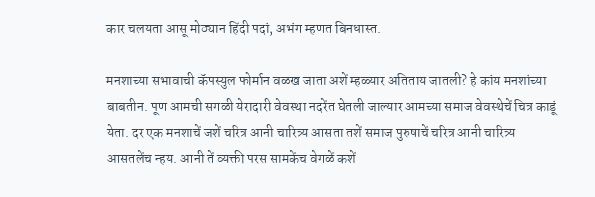कार चलयता आसू मोठ्यान हिंदी पदां, अभंग म्हणत बिनधास्त.

मनशाच्या सभावाची कॅपस्युल फोर्मान वळख जाता अशें म्हळ्यार अतिताय जातली? हे कांय मनशांच्या बाबतीन. पूण आमची सगळी येरादारी वेवस्था नदरेंत घेतली जाल्यार आमच्या समाज वेवस्थेचें चित्र काडूं येता. दर एक मनशाचें जशें चरित्र आनी चारित्र्य आसता तशें समाज पुरुषाचें चरित्र आनी चारित्र्य आसतलेंच न्हय. आनी तें व्यक्ती परस सामकेंच वेगळें कशें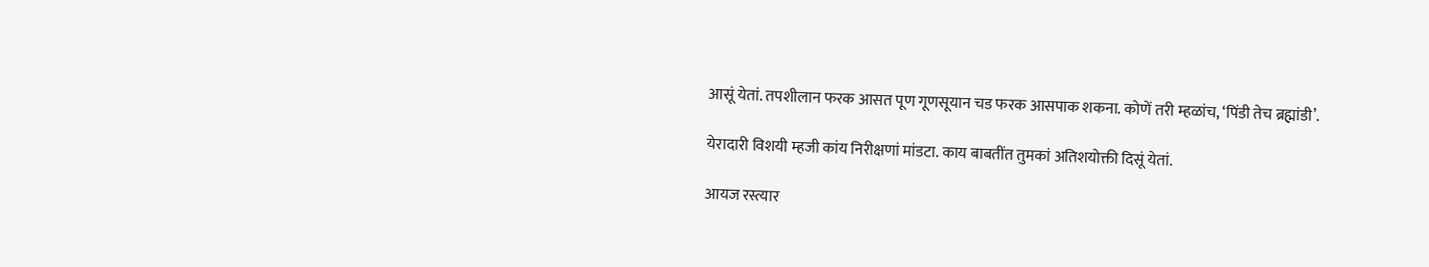आसूं येतां. तपशीलान फरक आसत पूण गूणसूयान चड फरक आसपाक शकना. कोणें तरी म्हळांच, ‘पिंडी तेच ब्रह्मांडी’.

येरादारी विशयी म्हजी कांय निरीक्षणां मांडटा. काय बाबतींत तुमकां अतिशयोक्ती दिसूं येतां.

आयज रस्त्यार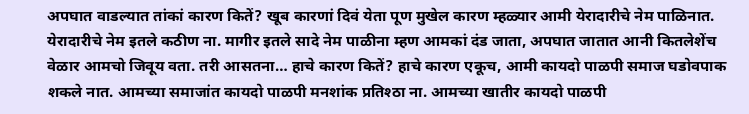अपघात वाडल्यात तांकां कारण कितें? खूब कारणां दिवं येता पूण मुखेल कारण म्हळ्यार आमी येरादारीचे नेम पाळिनात. येरादारीचे नेम इतले कठीण ना. मागीर इतले सादे नेम पाळीना म्हण आमकां दंड जाता, अपघात जातात आनी कितलेशेंच वेळार आमचो जिवूय वता. तरी आसतना… हाचे कारण कितें? हाचे कारण एकूच, आमी कायदो पाळपी समाज घडोवपाक शकले नात. आमच्या समाजांत कायदो पाळपी मनशांक प्रतिश्ठा ना. आमच्या खातीर कायदो पाळपी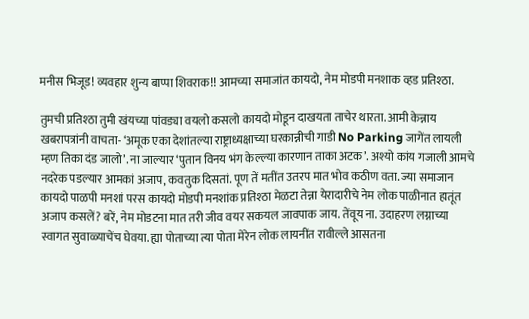मनीस भिजूड! व्यवहार शुन्य बाप्पा शिवराक!! आमच्या समाजांत कायदो, नेम मोडपी मनशाक व्हड प्रतिश्ठा.

तुमची प्रतिश्ठा तुमी खंयच्या पांवड्या वयलो कसलो कायदो मोडून दाखयता ताचेर थारता. आमी केन्नाय खबरापत्रांनी वाचता- ‘अमूक एका देशांतल्या राष्ट्राध्यक्षाच्या घरकान्नीची गाडी No Parking जागेंत लायली म्हण तिका दंड जालो’. ना जाल्यार ‘पुतान विनय भंग केल्ल्या कारणान ताका अटक’. अश्यो कांय गजाली आमचे नदरेक पडल्यार आमकां अजाप, कवतुक दिसतां. पूण तें मतींत उतरप मात भोव कठीण वता. ज्या समाजान कायदो पाळपी मनशां परस कायदो मोडपी मनशांक प्रतिश्ठा मेळटा तेन्ना येरादारीचे नेम लोक पाळीनात हातूंत अजाप कसलें? बरें, नेम मोडटना मात तरी जीव वयर सकयल जावपाक जाय. तेंवूय ना. उदाहरण लग्नाच्या स्वागत सुवाळ्याचेंच घेवया. ह्या पोताच्या त्या पोता मेरेन लोक लायनींत रावील्ले आसतना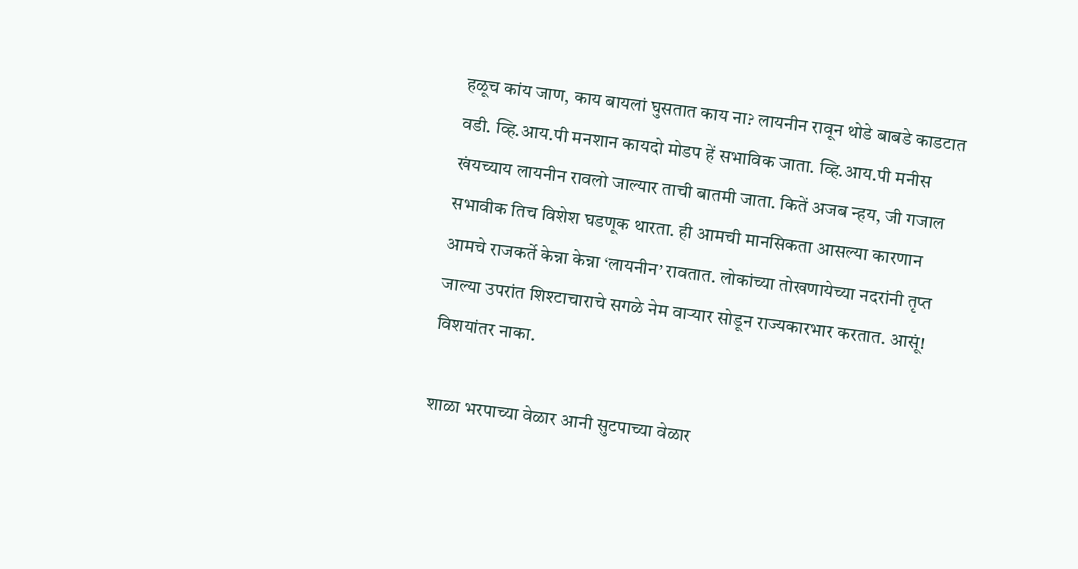हळूच कांय जाण, काय बायलां घुसतात काय ना? लायनीन रावून थोडे बाबडे काडटात वडी. व्हि.आय.पी मनशान कायदो मोडप हें सभाविक जाता. व्हि.आय.पी मनीस खंयच्याय लायनीन रावलो जाल्यार ताची बातमी जाता. कितें अजब न्हय, जी गजाल सभावीक तिच विशेश घडणूक थारता. ही आमची मानसिकता आसल्या कारणान आमचे राजकर्ते केन्ना केन्ना ‘लायनीन’ रावतात. लोकांच्या तोखणायेच्या नदरांनी तृप्त जाल्या उपरांत शिश्टाचाराचे सगळे नेम वार्‍यार सोडून राज्यकारभार करतात. आसूं! विशयांतर नाका.

शाळा भरपाच्या वेळार आनी सुटपाच्या वेळार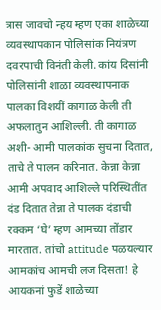त्रास जावचो न्हय म्हण एका शाळेच्या व्यवस्थापकान पोलिसांक नियंत्रण दवरपाची विनंती केली. कांय दिसांनी पोलिसांनी शाळा व्यवस्थापनाक पालका विशयीं कागाळ केली ती अफलातुन आशिल्ली. ती कागाळ अशी- आमी पालकांक सुचना दितात, ताचे ते पालन करिनात. केन्ना केन्ना आमी अपवाद आशिल्ले परिस्थितींत दंड दितात तेन्ना ते पालक दंडाची रक्कम ‘घे’ म्हण आमच्या तोंडार मारतात. तांचो attitude पळयल्यार आमकांच आमची लज दिसता! हे आयकनां फुडें शाळेच्या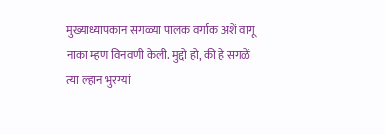मुख्याध्यापकान सगळ्या पालक वर्गाक अशें वागू नाका म्हण विनवणी केली. मुद्दो हो, की हे सगळें त्या ल्हान भुरग्यां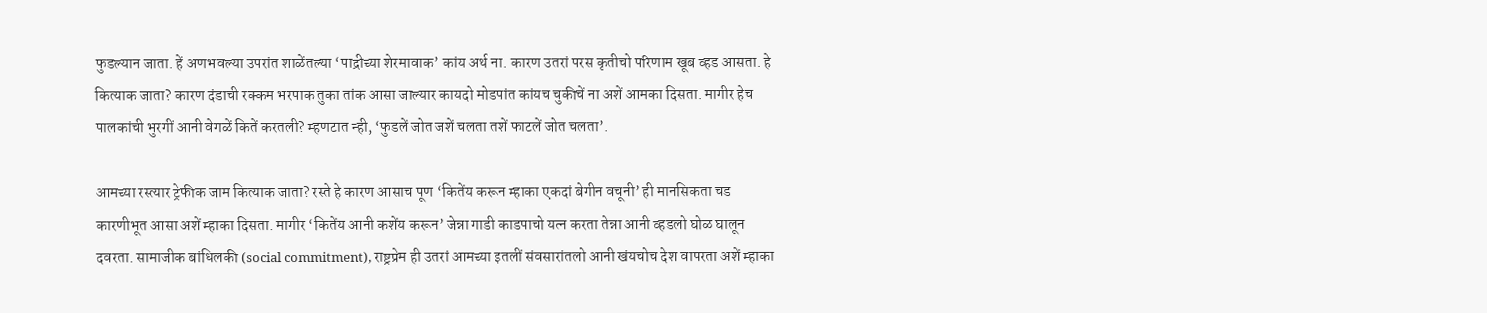फुडल्यान जाता. हें अणभवल्या उपरांत शाळेंतल्या ‘पाद्रीच्या शेरमावाक’ कांय अर्थ ना. कारण उतरां परस कृतीचो परिणाम खूब व्हड आसता. हे कित्याक जाता? कारण दंडाची रक्कम भरपाक तुका तांक आसा जाल्यार कायदो मोडपांत कांयच चुकीचें ना अशें आमका दिसता. मागीर हेच पालकांची भुरगीं आनी वेगळें कितें करतली? म्हणटात न्ही, ‘फुडलें जोत जशें चलता तशें फाटलें जोत चलता’.

आमच्या रस्त्यार ट्रेफीक जाम कित्याक जाता? रस्ते हे कारण आसाच पूण ‘कितेंय करून म्हाका एकदां बेगीन वचूनी’ ही मानसिकता चड कारणीभूत आसा अशें म्हाका दिसता. मागीर ‘कितेंय आनी कशेंय करून’ जेन्ना गाडी काडपाचो यत्न करता तेन्ना आनी व्हडलो घोळ घालून दवरता. सामाजीक बांधिलकी (social commitment), राष्ट्रप्रेम ही उतरां आमच्या इतलीं संवसारांतलो आनी खंयचोच देश वापरता अशें म्हाका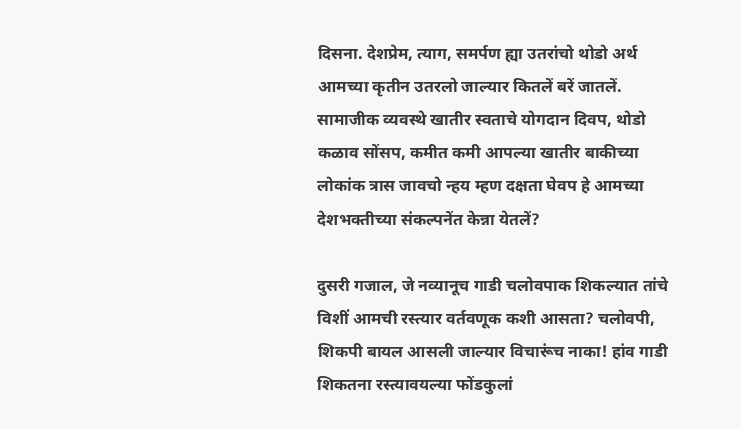दिसना. देशप्रेम, त्याग, समर्पण ह्या उतरांचो थोडो अर्थ आमच्या कृतीन उतरलो जाल्यार कितलें बरें जातलें. सामाजीक व्यवस्थे खातीर स्वताचे योगदान दिवप, थोडो कळाव सोंसप, कमीत कमी आपल्या खातीर बाकीच्या लोकांक त्रास जावचो न्हय म्हण दक्षता घेवप हे आमच्या देशभक्तीच्या संकल्पनेंत केन्ना येतलें?

दुसरी गजाल, जे नव्यानूच गाडी चलोवपाक शिकल्यात तांचे विशीं आमची रस्त्यार वर्तवणूक कशी आसता? चलोवपी, शिकपी बायल आसली जाल्यार विचारूंच नाका! हांव गाडी शिकतना रस्त्यावयल्या फोंडकुलां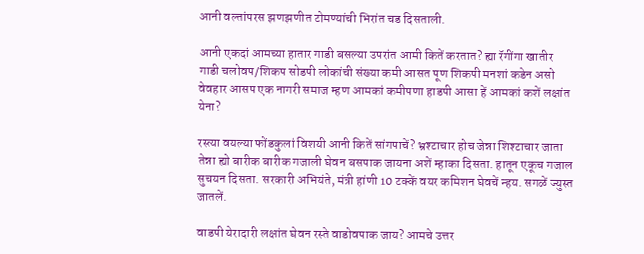आनी वल्तांपरस झणझणीत टोमण्यांची भिरांत चड दिसताली.

आनी एकदां आमच्या हातार गाडी बसल्या उपरांत आमी कितें करतात? ह्या रॅगींगा खातीर गाडी चलोवप/शिकप सोडपी लोकांची संख्या कमी आसत पूण शिकपी मनशां कडेन असो वेवहार आसप एक नागरी समाज म्हण आमकां कमीपणा हाडपी आसा हें आमकां कशें लक्षांत येना?

रस्त्या वयल्या फोंडकुलां विशयी आनी कितें सांगपाचें? भ्रश्टाचार होच जेन्ना शिश्टाचार जाता तेन्ना ह्यो बारीक बारीक गजाली घेवन बसपाक जायना अशें म्हाका दिसता. हातून एकूच गजाल सुचयन दिसता. सरकारी अभियंते, मंत्री हांणी 10 टक्कें वयर कमिशन घेवचें न्हय. सगळें ज्युस्त जातलें.

वाडपी येरादारी लक्षांत घेवन रस्ते वाडोवपाक जाय? आमचे उत्तर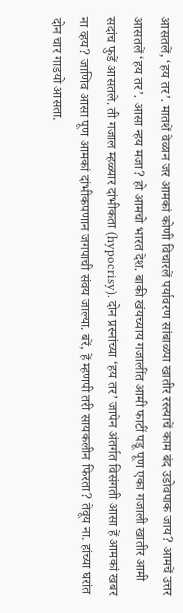आसतलें, ‘हय तर’. मातशें वेळान जर आमकां कोणी विचारलें पर्यावरण सांबाळपा खातीर रस्त्याचें काम बंद उडोवपाक जाय? आमचें उत्तर आसतलें ‘हय तर’. आसा न्हय मजा? हो आमचो भारत देश. बाकी खंयच्याय गजालींत आमी फाटीं पडू पूण एका गजाली खातीर आमी सदांच फुडें आसतले. ती गजाल म्हळ्यार दांभीकता (hypocrisy). दोन प्रस्नांच्या ‘हय तर’ जापेन अंतर्गत विसंगती आसा हें आमकां खबर ना व्हय? जाणिव आसा पूण आमकां दांभीकपणान जगपाची संवय जाल्या. बरें, हें म्हणपी तरी सायकलीन फिरता? तेवूय ना. हांच्या घरांत दोन चार गाडयो आसता.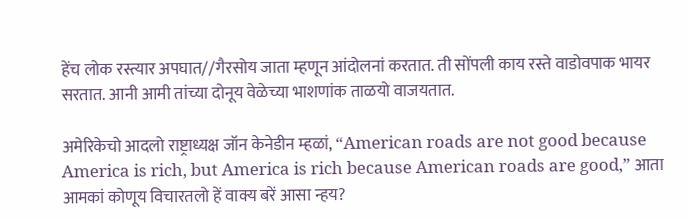हेंच लोक रस्त्यार अपघात//गैरसोय जाता म्हणून आंदोलनां करतात. ती सोंपली काय रस्ते वाडोवपाक भायर सरतात. आनी आमी तांच्या दोनूय वेळेच्या भाशणांक ताळयो वाजयतात.

अमेरिकेचो आदलो राष्ट्राध्यक्ष जॉन केनेडीन म्हळां, “American roads are not good because America is rich, but America is rich because American roads are good,” आता आमकां कोणूय विचारतलो हें वाक्य बरें आसा न्हय?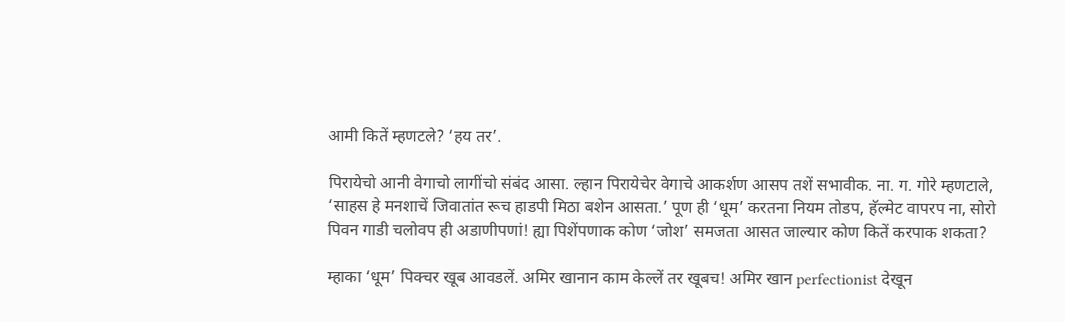आमी कितें म्हणटले? ‘हय तर’.

पिरायेचो आनी वेगाचो लागींचो संबंद आसा. ल्हान पिरायेचेर वेगाचे आकर्शण आसप तशें सभावीक. ना. ग. गोरे म्हणटाले, ‘साहस हे मनशाचें जिवातांत रूच हाडपी मिठा बशेन आसता.’ पूण ही ‘धूम’ करतना नियम तोडप, हॅल्मेट वापरप ना, सोरो पिवन गाडी चलोवप ही अडाणीपणां! ह्या पिशेंपणाक कोण ‘जोश’ समजता आसत जाल्यार कोण कितें करपाक शकता?

म्हाका ‘धूम’ पिक्चर खूब आवडलें. अमिर खानान काम केल्लें तर खूबच! अमिर खान perfectionist देखून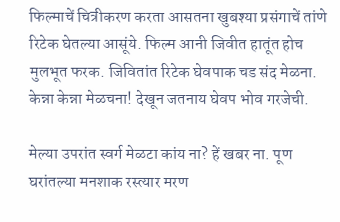फिल्माचें चित्रीकरण करता आसतना खुबश्या प्रसंगाचें तांणे रिटेक घेतल्या आसूंये. फिल्म आनी जिवीत हातूंत होच मुलभूत फरक. जिवितांत रिटेक घेवपाक चड संद मेळना. केन्ना केन्ना मेळचना! देखून जतनाय घेवप भोव गरजेची.

मेल्या उपरांत स्वर्ग मेळटा कांय ना? हें खबर ना. पूण घरांतल्या मनशाक रस्त्यार मरण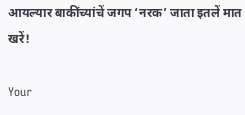आयल्यार बाकींच्यांचें जगप ‘नरक’ जाता इतलें मात खरें!

Your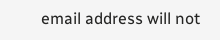email address will not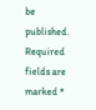be published. Required fields are marked *